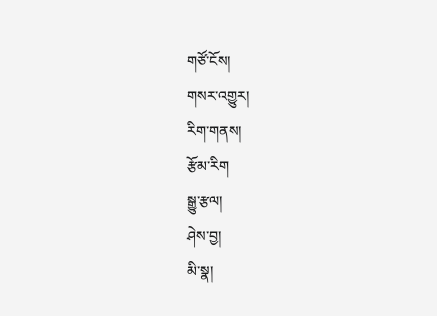གཙོ་ངོས།
གསར་འགྱུར།
རིག་གནས།
རྩོམ་རིག
སྒྱུ་རྩལ།
ཤེས་བྱ།
མི་སྣ།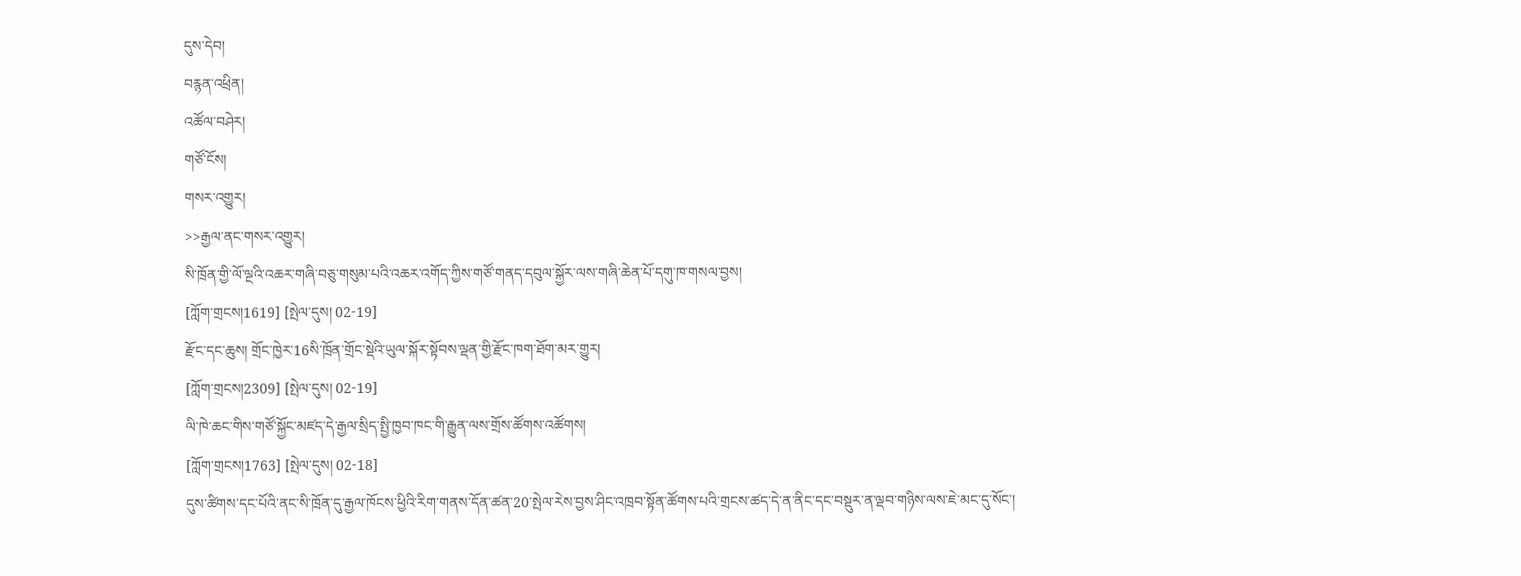དུས་དེབ།
བརྙན་འཕྲིན།
འཚོལ་བཤེར།
གཙོ་ངོས།
གསར་འགྱུར།
>>རྒྱལ་ནང་གསར་འགྱུར།
སི་ཁྲོན་གྱི་ལོ་ལྔའི་འཆར་གཞི་བཅུ་གསུམ་པའི་འཆར་འགོད་ཀྱིས་གཙོ་གནད་དབུལ་སྐྱོར་ལས་གཞི་ཆེན་པོ་དགུ་ཁ་གསལ་བྱས།
[ཀློག་གྲངས།1619] [སྤེལ་དུས། 02-19]
རྫོང་དང་ཆུས། གྲོང་ཁྱེར་16སི་ཁྲོན་གྲོང་སྡེའི་ཡུལ་སྐོར་སྟོབས་ལྡན་གྱི་རྫོང་ཁག་ཐོག་མར་གྱུར།
[ཀློག་གྲངས།2309] [སྤེལ་དུས། 02-19]
ལི་ཁེ་ཆང་གིས་གཙོ་སྐྱོང་མཛད་དེ་རྒྱལ་སྲིད་སྤྱི་ཁྱབ་ཁང་གི་རྒྱུན་ལས་གྲོས་ཚོགས་འཚོགས།
[ཀློག་གྲངས།1763] [སྤེལ་དུས། 02-18]
དུས་ཚིགས་དང་པོའི་ནང་སི་ཁྲོན་དུ་རྒྱལ་ཁོངས་ཕྱིའི་རིག་གནས་དོན་ཚན་20་སྤེལ་རེས་བྱས་ཤིང་འཁྲབ་སྟོན་ཚོགས་པའི་གྲངས་ཚད་དེ་ན་ནིང་དང་བསྡུར་ན་ལྡབ་གཉིས་ལས་ཇེ་མང་དུ་སོང་།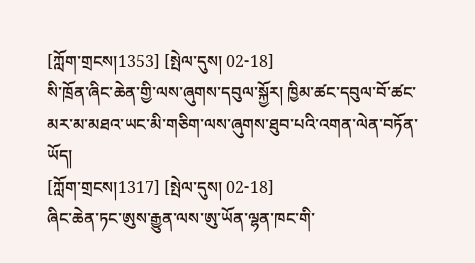[ཀློག་གྲངས།1353] [སྤེལ་དུས། 02-18]
སི་ཁྲོན་ཞིང་ཆེན་གྱི་ལས་ཞུགས་དབུལ་སྐྱོར། ཁྱིམ་ཚང་དབུལ་བོ་ཚང་མར་མ་མཐའ་ཡང་མི་གཅིག་ལས་ཞུགས་ཐུབ་པའི་འགན་ལེན་བཏོན་ཡོད།
[ཀློག་གྲངས།1317] [སྤེལ་དུས། 02-18]
ཞིང་ཆེན་ཏང་ཨུས་རྒྱུན་ལས་ཨུ་ཡོན་ལྷན་ཁང་གི་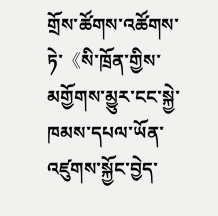གྲོས་ཚོགས་འཚོགས་ཏེ་《སི་ཁྲོན་གྱིས་མགྱོགས་མྱུར་ངང་སྐྱེ་ཁམས་དཔལ་ཡོན་འཛུགས་སྐྱོང་བྱེད་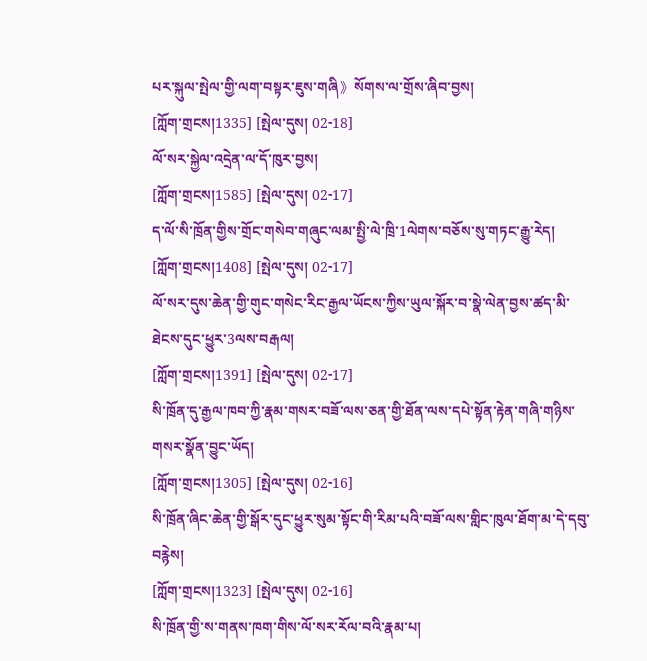པར་སྐུལ་སྤེལ་གྱི་ལག་བསྟར་ཇུས་གཞི》སོགས་ལ་གྲོས་ཞིབ་བྱས།
[ཀློག་གྲངས།1335] [སྤེལ་དུས། 02-18]
ལོ་སར་སྐྱེལ་འདྲེན་ལ་དོ་ཁུར་བྱས།
[ཀློག་གྲངས།1585] [སྤེལ་དུས། 02-17]
ད་ལོ་སི་ཁྲོན་གྱིས་གྲོང་གསེབ་གཞུང་ལམ་སྤྱི་ལེ་ཁྲི་1ལེགས་བཅོས་སུ་གཏང་རྒྱུ་རེད།
[ཀློག་གྲངས།1408] [སྤེལ་དུས། 02-17]
ལོ་སར་དུས་ཆེན་གྱི་གུང་གསེང་རིང་རྒྱལ་ཡོངས་ཀྱིས་ཡུལ་སྐོར་བ་སྣེ་ལེན་བྱས་ཚད་མི་ཐེངས་དུང་ཕྱུར་3ལས་བརྒལ།
[ཀློག་གྲངས།1391] [སྤེལ་དུས། 02-17]
སི་ཁྲོན་དུ་རྒྱལ་ཁབ་ཀྱི་རྣམ་གསར་བཟོ་ལས་ཅན་གྱི་ཐོན་ལས་དཔེ་སྟོན་རྟེན་གཞི་གཉིས་གསར་སྣོན་བྱུང་ཡོད།
[ཀློག་གྲངས།1305] [སྤེལ་དུས། 02-16]
སི་ཁྲོན་ཞིང་ཆེན་གྱི་སྒོར་དུང་ཕྱུར་སུམ་སྟོང་གི་རིམ་པའི་བཟོ་ལས་གླིང་ཁུལ་ཐོག་མ་དེ་དབུ་བརྙེས།
[ཀློག་གྲངས།1323] [སྤེལ་དུས། 02-16]
སི་ཁྲོན་གྱི་ས་གནས་ཁག་གིས་ལོ་སར་རོལ་བའི་རྣམ་པ།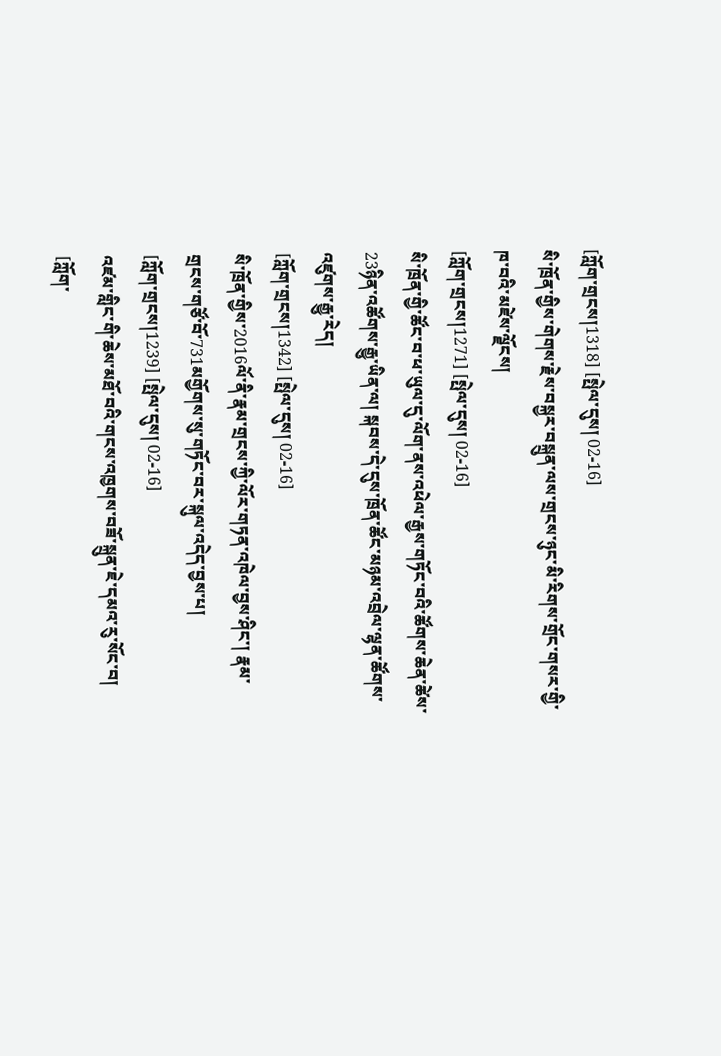[ཀློག་གྲངས།1318] [སྤེལ་དུས། 02-16]
སི་ཁྲོན་གྱིས་གེགས་རྗེས་བསྐྱར་བསྐྲུན་ལས་གྲངས་ཉུང་མི་རིགས་གྲོང་གསར་གྱི་ཁ་བའི་མཛེས་ལྗོངས།
[ཀློག་གྲངས།1271] [སྤེལ་དུས། 02-16]
སི་ཁྲོན་གྱི་ཚོང་བ་ཕ་ཡུལ་དུ་ལོག་ནས་འཕེལ་རྒྱས་གཏོང་བའི་ཚོགས་ཆེན་ཚེས་23ཉིན་འཚོགས་རྒྱུ་ཡིན་ལ། སྐབས་དེ་དུས་ཁྲོན་ཚོང་མཉམ་འབྲེལ་ལྷན་ཚོགས་འཛུགས་རྒྱུ་རེད།
[ཀློག་གྲངས།1342] [སྤེལ་དུས། 02-16]
སི་ཁྲོན་གྱིས་2016ལོ་ནི་རྣམ་གྲངས་ཀྱི་ལོར་གཏན་འཁེལ་བྱས་ཤིང་། རྣམ་གྲངས་གཙོ་བོ་731མགྱོགས་སུ་གཏོང་བར་སྐུལ་འདེད་བྱས་པ།
[ཀློག་གྲངས།1239] [སྤེལ་དུས། 02-16]
འཛམ་གླིང་གི་ཆེས་མཐོ་བའི་གངས་འཁྱགས་བཟོ་སྐྲུན་ཇེ་དམའ་རུ་སོང་བ།
[ཀློག་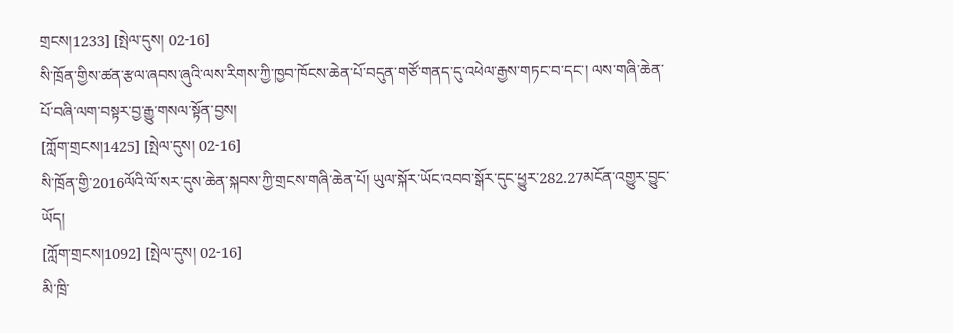གྲངས།1233] [སྤེལ་དུས། 02-16]
སི་ཁྲོན་གྱིས་ཚན་རྩལ་ཞབས་ཞུའི་ལས་རིགས་ཀྱི་ཁྱབ་ཁོངས་ཆེན་པོ་བདུན་གཙོ་གནད་དུ་འཕེལ་རྒྱས་གཏང་བ་དང་། ལས་གཞི་ཆེན་པོ་བཞི་ལག་བསྟར་བྱ་རྒྱུ་གསལ་སྟོན་བྱས།
[ཀློག་གྲངས།1425] [སྤེལ་དུས། 02-16]
སི་ཁྲོན་གྱི་2016ལོའི་ལོ་སར་དུས་ཆེན་སྐབས་ཀྱི་གྲངས་གཞི་ཆེན་པོ། ཡུལ་སྐོར་ཡོང་འབབ་སྒོར་དུང་ཕྱུར་282.27མངོན་འགྱུར་བྱུང་ཡོད།
[ཀློག་གྲངས།1092] [སྤེལ་དུས། 02-16]
མི་ཁྲི་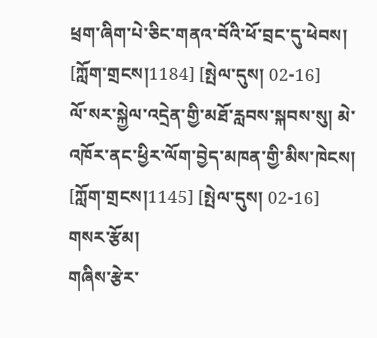ཕྲག་ཞིག་པེ་ཅིང་གནའ་བོའི་ཕོ་བྲང་དུ་ཕེབས།
[ཀློག་གྲངས།1184] [སྤེལ་དུས། 02-16]
ལོ་སར་སྐྱེལ་འདྲེན་གྱི་མཐོ་རླབས་སྐབས་སུ། མེ་འཁོར་ནང་ཕྱིར་ལོག་བྱེད་མཁན་གྱི་མིས་ཁེངས།
[ཀློག་གྲངས།1145] [སྤེལ་དུས། 02-16]
གསར་རྩོམ།
གཞིས་རྩེར་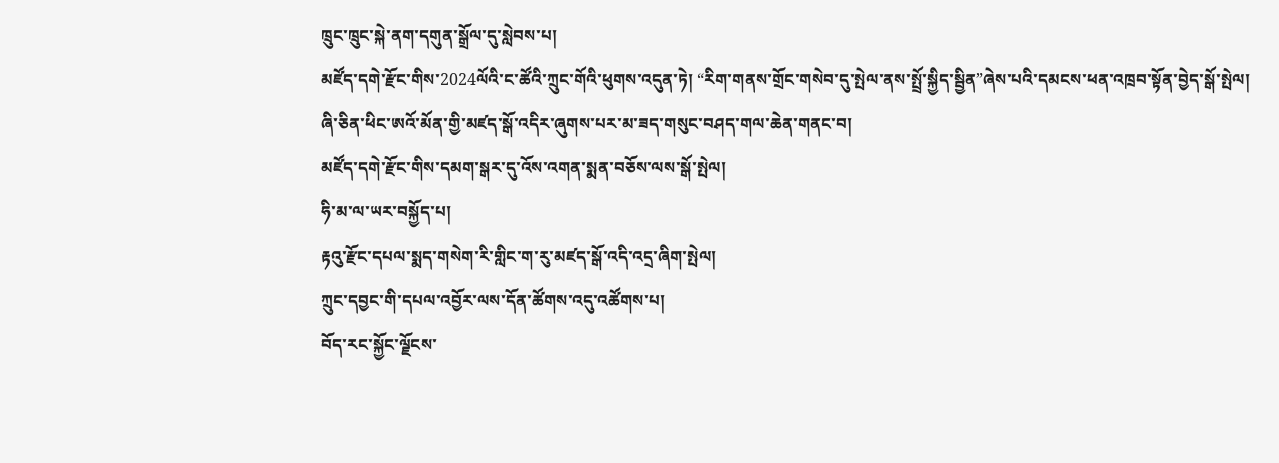ཁྲུང་ཁྲུང་སྐེ་ནག་དགུན་སྒྲོལ་དུ་སླེབས་པ།
མཛོད་དགེ་རྫོང་གིས་2024ལོའི་ང་ཚོའི་ཀྲུང་གོའི་ཕུགས་འདུན་ཏེ། “རིག་གནས་གྲོང་གསེབ་དུ་སྤེལ་ནས་སྤྲོ་སྐྱིད་སྦྱིན”ཞེས་པའི་དམངས་ཕན་འཁྲབ་སྟོན་བྱེད་སྒོ་སྤེལ།
ཞི་ཅིན་ཕིང་ཨའོ་མོན་གྱི་མཛད་སྒོ་འདིར་ཞུགས་པར་མ་ཟད་གསུང་བཤད་གལ་ཆེན་གནང་བ།
མཛོད་དགེ་རྫོང་གིས་དམག་སྒར་དུ་འོས་འགན་སྨན་བཅོས་ལས་སྒོ་སྤེལ།
ཧི་མ་ལ་ཡར་བསྐྱོད་པ།
རྟའུ་རྫོང་དཔལ་སྨད་གསེག་རི་གླིང་ག་རུ་མཛད་སྒོ་འདི་འདྲ་ཞིག་སྤེལ།
ཀྲུང་དབྱང་གི་དཔལ་འབྱོར་ལས་དོན་ཚོགས་འདུ་འཚོགས་པ།
བོད་རང་སྐྱོང་ལྗོངས་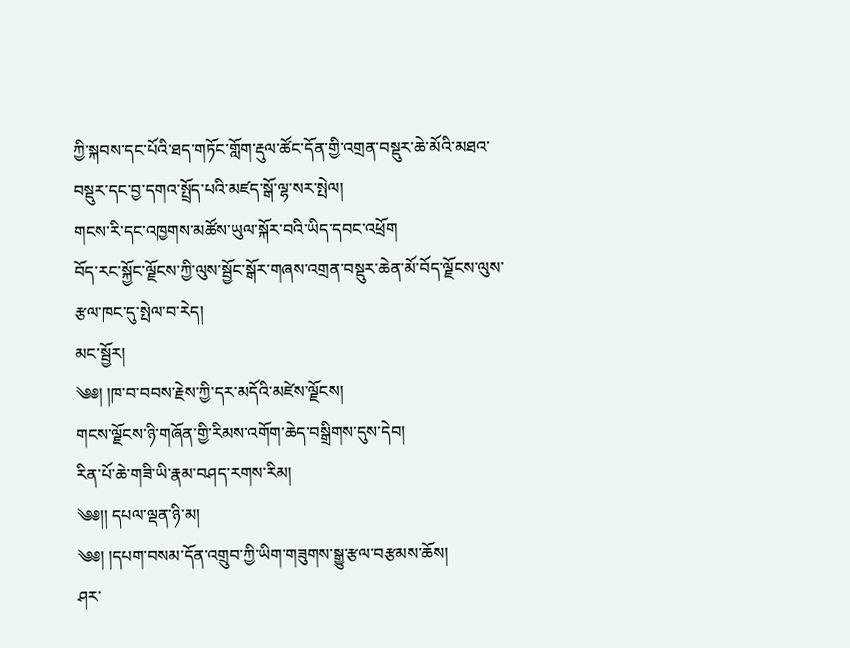ཀྱི་སྐབས་དང་པོའི་ཐད་གཏོང་གློག་རྡུལ་ཚོང་དོན་གྱི་འགྲན་བསྡུར་ཆེ་མོའི་མཐའ་བསྡུར་དང་བྱ་དགའ་སྤྲོད་པའི་མཛད་སྒོ་ལྷ་སར་སྤེལ།
གངས་རི་དང་འཁྱགས་མཚོས་ཡུལ་སྐོར་བའི་ཡིད་དབང་འཕྲོག
བོད་རང་སྐྱོང་ལྗོངས་ཀྱི་ལུས་སྦྱོང་སྒོར་གཞས་འགྲན་བསྡུར་ཆེན་མོ་བོད་ལྗོངས་ལུས་རྩལ་ཁང་དུ་སྤེལ་བ་རེད།
མང་སྦྱོར།
༄༅། །ཁ་བ་བབས་རྗེས་ཀྱི་དར་མདོའི་མཛེས་ལྗོངས།
གངས་ལྗོངས་ཉི་གཞོན་གྱི་རིམས་འགོག་ཆེད་བསྒྲིགས་དུས་དེབ།
རིན་པོ་ཆེ་གཟི་ཡི་རྣམ་བཤད་རགས་རིམ།
༄༅།། དཔལ་ལྡན་ཉི་མ།
༄༅། །དཔག་བསམ་དོན་འགྲུབ་ཀྱི་ཡིག་གཟུགས་སྒྱུ་རྩལ་བརྩམས་ཆོས།
ཤར་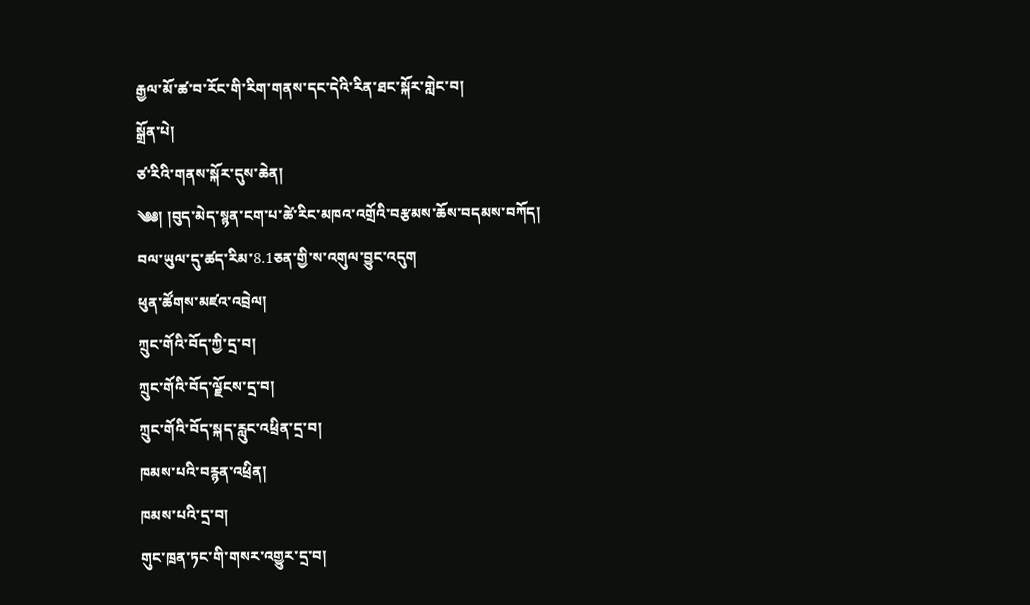རྒྱལ་མོ་ཚ་བ་རོང་གི་རིག་གནས་དང་དེའི་རིན་ཐང་སྐོར་གླེང་བ།
སྒྲོན་པེ།
ཙ་རིའི་གནས་སྐོར་དུས་ཆེན།
༄༅། །བུད་མེད་སྙན་ངག་པ་ཚེ་རིང་མཁའ་འགྲོའི་བརྩམས་ཆོས་བདམས་བཀོད།
བལ་ཡུལ་དུ་ཚད་རིམ་8.1ཅན་གྱི་ས་འགུལ་བྱུང་འདུག
ཕུན་ཚོགས་མཛའ་འབྲེལ།
ཀྲུང་གོའི་བོད་ཀྱི་དྲ་བ།
ཀྲུང་གོའི་བོད་ལྗོངས་དྲ་བ།
ཀྲུང་གོའི་བོད་སྐད་རླུང་འཕྲིན་དྲ་བ།
ཁམས་པའི་བརྙན་འཕྲིན།
ཁམས་པའི་དྲ་བ།
གུང་ཁྲན་ཏང་གི་གསར་འགྱུར་དྲ་བ།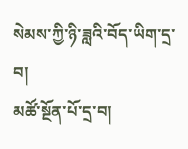སེམས་ཀྱི་ཉི་ཟླའི་བོད་ཡིག་དྲ་བ།
མཚོ་སྔོན་པོ་དྲ་བ།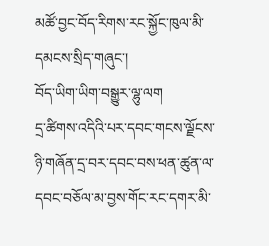མཚོ་བྱང་བོད་རིགས་རང་སྐྱོང་ཁུལ་མི་དམངས་སྲིད་གཞུང་།
བོད་ཡིག་ཡིག་བསྒྱུར་ལྷུ་ལག
དྲ་ཚིགས་འདིའི་པར་དབང་གངས་ལྗོངས་ཉི་གཞོན་དྲ་བར་དབང་བས་ཕན་ཚུན་ལ་དབང་བཅོལ་མ་བྱས་གོང་རང་དགར་མི་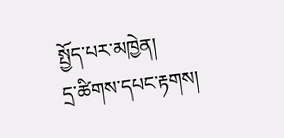སྤྱོད་པར་མཁྱེན།
དྲ་ཚིགས་དཔང་རྟགས།